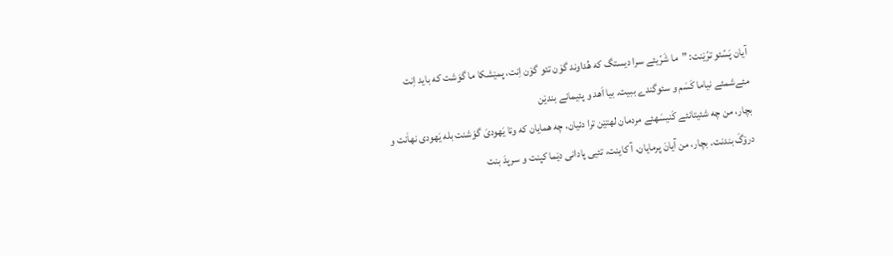آیان پَسّئو ترّێنت: ”ما شَرّیئے سرا دیستگ که هُداوند گۆن تئو گۆن اِنت، پمێشکا ما گوَشت که باید اِنت مئےشمئے نیاما کَسَم و سئوگندے ببیت. بیا اَهد و پئیمانے بندێن
بچار، من چه شئیتانئے کَنیسَهئے مردمان لهتێن ترا دئیان، چه همایان که وتا یَهودیَ گوَشنت بله یَهودی نهاَنت و درۆگَ بندنت. بچار، من آیانَ پرمایان، آ کاینت، تئیی پادانی دێما کپنت و سرپدَ بنت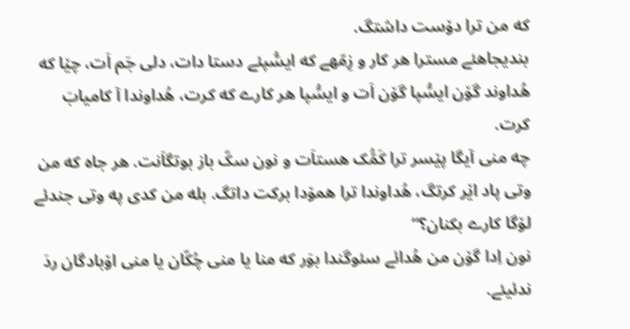که من ترا دۆست داشتگ.
بندیجاهئے مسترا هر کار و زِمّهے که ایسُّپئے دستا دات، دلی جَم اَت، چێا که هُداوند گۆن ایسُّپا گۆن اَت و ایسُّپا هر کارے که کرت، هُداوندا آ کامیابَ کرت.
چه منی آیگا پێسر ترا کَمُّک هستاَت و نون سکّ باز بوتگاَنت. هر جاه که من وتی پاد اێر کرتگ، هُداوندا ترا همۆدا برکت داتگ. بله من کدی په وتی جندئے لۆگا کارے بکنان؟“
نون اِدا گۆن من هُدائے سئوگندا بوَر که منا یا منی چُکّان یا منی اۆبادگان ردَ ندئیئے.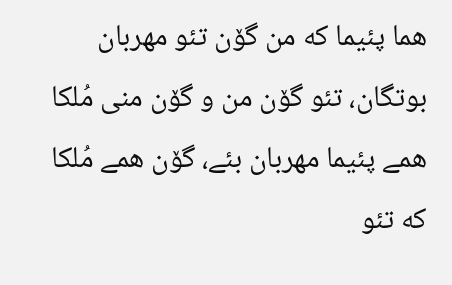هما پئیما که من گۆن تئو مهربان بوتگان، تئو گۆن من و گۆن منی مُلکا همے پئیما مهربان بئے، گۆن همے مُلکا که تئو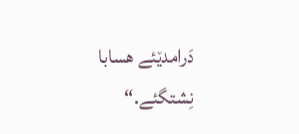دَرامدێئے هسابا نِشتگئے.“